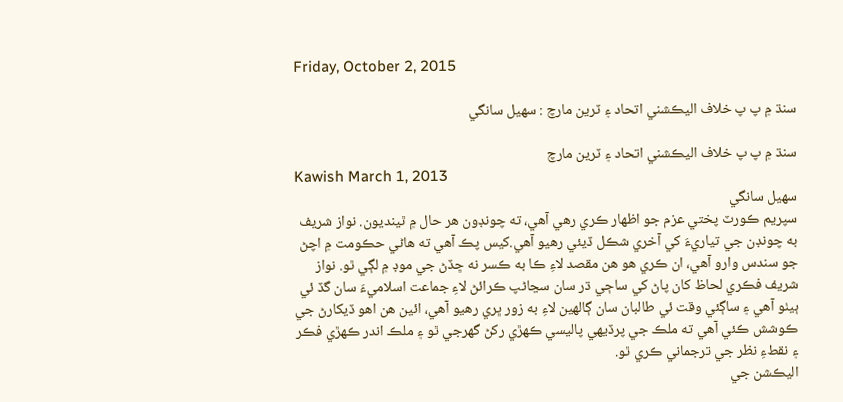Friday, October 2, 2015

سنڌ ۾ پ پ خلاف اليڪشني اتحاد ۽ ٽرين مارچ : سهيل سانگي

سنڌ ۾ پ پ خلاف اليڪشني اتحاد ۽ ٽرين مارچ
Kawish March 1, 2013
سهيل سانگي
سپريم ڪورٽ پختي عزم جو اظهار ڪري رهي آهي، ته چونڊون هر حال ۾ ٿينديون. نواز شريف به چونڊن جي تياريءَ کي آخري شڪل ڏيئي رهيو آهي.کيس پڪ آهي ته هاڻي حڪومت ۾ اچڻ جو سندس وارو آهي، ان ڪري هو هن مقصد لاءِ ڪا به ڪسر نه ڇڏڻ جي موڊ ۾ لڳي ٿو. نواز شريف فڪري لحاظ کان پاڻ کي ساڄي ڌر سان سڃاڻپ ڪرائڻ لاءِ جماعت اسلاميءَ سان گڏ ئي ٻيٺو آهي ۽ ساڳئي وقت ئي طالبان سان ڳالهين لاءِ به زور ڀري رهيو آهي، ائين هن اهو ڏيکارڻ جي ڪوشش ڪئي آهي ته ملڪ جي پرڏيهي پاليسي ڪهڙي رکڻ گهرجي ٿو ۽ ملڪ اندر ڪهڙي فڪر ۽ نقطءِ نظر جي ترجماني ڪري ٿو.
اليڪشن جي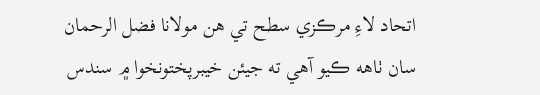اتحاد لاءِ مرڪزي سطح تي هن مولانا فضل الرحمان سان ٺاهه ڪيو آهي ته جيئن خيبرپختونخوا ۾ سندس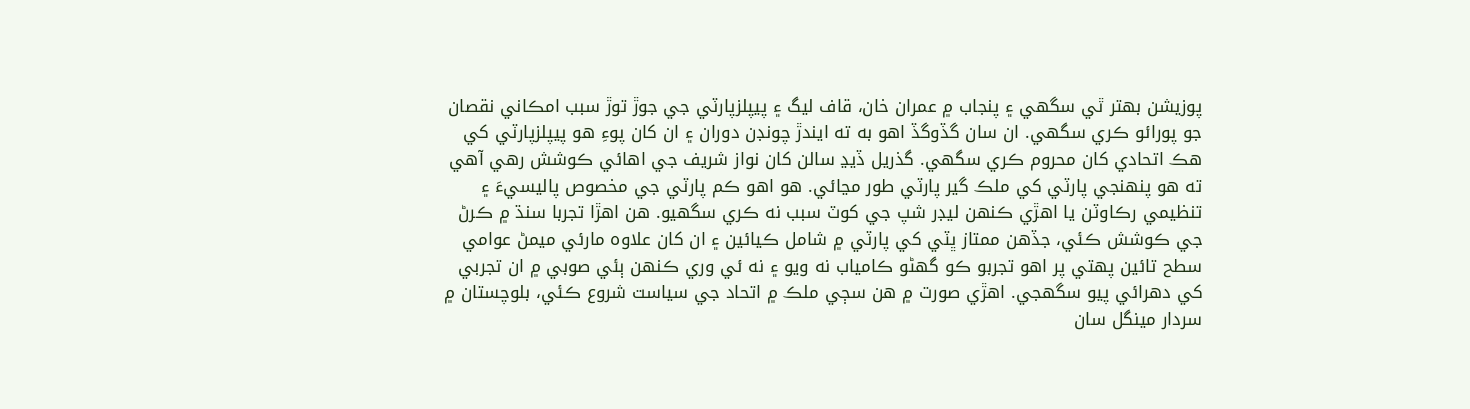پوزيشن بهتر ٿي سگهي ۽ پنجاب ۾ عمران خان، قاف ليگ ۽ پيپلزپارٽي جي جوڙ توڙ سبب امڪاني نقصان جو پورائو ڪري سگهي. ان سان گڏوگڏ اهو به ته ايندڙ چونڊن دوران ۽ ان کان پوءِ هو پيپلزپارٽي کي هڪ اتحادي کان محروم ڪري سگهي. گذريل ڏيڍ سالن کان نواز شريف جي اهائي ڪوشش رهي آهي ته هو پنهنجي پارٽي کي ملڪ گير پارٽي طور مڃائي. هو اهو ڪم پارٽي جي مخصوص پاليسيءَ ۽ تنظيمي رڪاوٽن يا اهڙي ڪنهن ليڊر شپ جي کوٽ سبب نه ڪري سگهيو. هن اهڙا تجربا سنڌ ۾ ڪرڻ جي ڪوشش ڪئي، جڏهن ممتاز ڀٽي کي پارٽي ۾ شامل ڪيائين ۽ ان کان علاوه مارئي ميمڻ عوامي سطح تائين پهتي پر اهو تجربو ڪو گهڻو ڪامياب نه ويو ۽ نه ئي وري ڪنهن ٻئي صوبي ۾ ان تجربي کي دهرائي پيو سگهجي. اهڙي صورت ۾ هن سڄي ملڪ ۾ اتحاد جي سياست شروع ڪئي، بلوچستان ۾ سردار مينگل سان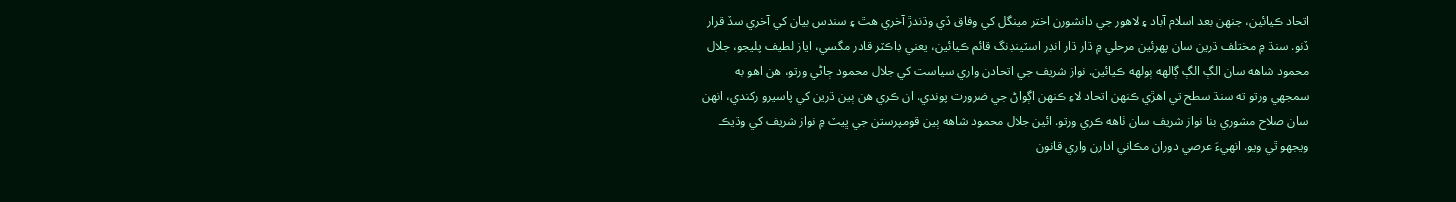اتحاد ڪيائين، جنهن بعد اسلام آباد ۽ لاهور جي دانشورن اختر مينگل کي وفاق ڏي وڌندڙ آخري هٿ ۽ سندس بيان کي آخري سڏ قرار ڏنو. سنڌ ۾ مختلف ڌرين سان پهرئين مرحلي ۾ ڌار ڌار انڊر اسٽينڊنگ قائم ڪيائين، يعني ڊاڪٽر قادر مگسي، اياز لطيف پليجو، جلال محمود شاهه سان الڳ الڳ ڳالهه ٻولهه ڪيائين. نواز شريف جي اتحادن واري سياست کي جلال محمود ڄاڻي ورتو، هن اهو به سمجهي ورتو ته سنڌ سطح تي اهڙي ڪنهن اتحاد لاءِ ڪنهن اڳواڻ جي ضرورت پوندي. ان ڪري هن ٻين ڌرين کي پاسيرو رکندي، انهن سان صلاح مشوري بنا نواز شريف سان ٺاهه ڪري ورتو. ائين جلال محمود شاهه ٻين قومپرستن جي ڀيٽ ۾ نواز شريف کي وڌيڪ ويجهو ٿي ويو. انهيءَ عرصي دوران مڪاني ادارن واري قانون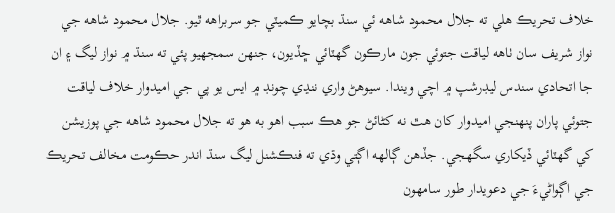خلاف تحريڪ هلي ته جلال محمود شاهه ئي سنڌ بچايو ڪميٽي جو سربراهه ٿيو. جلال محمود شاهه جي نواز شريف سان ٺاهه لياقت جتوئي جون مارڪون گهٽائي ڇڏيون، جنهن سمجهيو پئي ته سنڌ ۾ نواز ليگ ۽ ان جا اتحادي سندس ليڊرشپ ۾ اچي ويندا. سيوهڻ واري ننڍي چونڊ ۾ ايس يو پي جي اميدوار خلاف لياقت جتوئي پاران پنهنجي اميدوار کان هٿ نه کڻائڻ جو هڪ سبب اهو به هو ته جلال محمود شاهه جي پوزيشن کي گهٽائي ڏيکاري سگهجي. جڏهن ڳالهه اڳتي وڌي ته فنڪشنل ليگ سنڌ اندر حڪومت مخالف تحريڪ جي اڳواڻيءَ جي دعويدار طور سامهون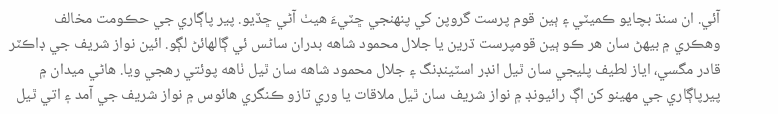آئي. ان سنڌ بچايو ڪميٽي ۽ ٻين قوم پرست گروپن کي پنهنجي ڇٽيءَ هيٺ آڻي ڇڏيو. پير پاڳاري جي حڪومت مخالف وهڪري ۾ بيهڻ سان هر ڪو ٻين قومپرست ڌرين يا جلال محمود شاهه بدران ساڻس ئي ڳالهائڻ لڳو. ائين نواز شريف جي ڊاڪٽر قادر مگسي، اياز لطيف پليجي سان ٿيل انڊر اسٽينڊنگ ۽ جلال محمود شاهه سان ٿيل ٺاهه پوئتي رهجي ويا. هاڻي ميدان ۾ پيرپاڳاري جي مهينو کن اڳ رائيونڊ ۾ نواز شريف سان ٿيل ملاقات يا وري تازو ڪنگري هائوس ۾ نواز شريف جي آمد ۽ اتي ٿيل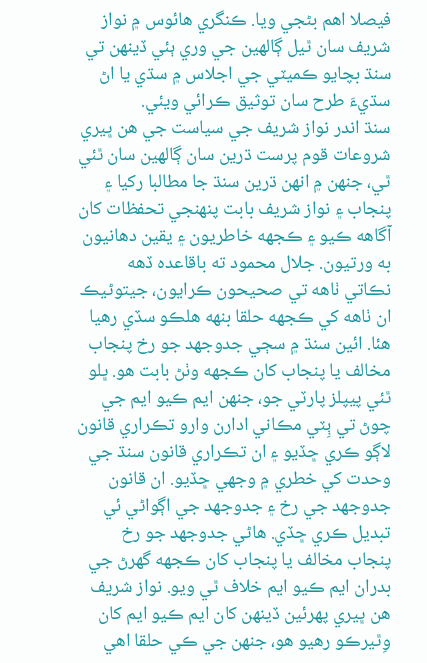فيصلا اهم بڻجي ويا. ڪنگري هائوس ۾ نواز شريف سان ٿيل ڳالهين جي وري ٻئي ڏينهن تي سنڌ بچايو ڪميٽي جي اجلاس ۾ سڌي يا اڻ سڌيءَ طرح سان توثيق ڪرائي ويئي.
سنڌ اندر نواز شريف جي سياست جي هن ڀيري شروعات قوم پرست ڌرين سان ڳالهين سان ٿئي ٿي، جنهن ۾ انهن ڌرين سنڌ جا مطالبا رکيا ۽ پنجاب ۽ نواز شريف بابت پنهنجي تحفظات کان آگاهه ڪيو ۽ ڪجهه خاطريون ۽ يقين دهانيون به ورتيون. جلال محمود ته باقاعده ڏهه نڪاتي ٺاهه تي صحيحون ڪرايون، جيتوڻيڪ ان ٺاهه کي ڪجهه حلقا بنهه هلڪو سڏي رهيا هئا. ائين سنڌ ۾ سڄي جدوجهد جو رخ پنجاب مخالف يا پنجاب کان ڪجهه وٺڻ بابت هو. ڀلو ٿئي پيپلز پارٽي جو، جنهن ايم ڪيو ايم جي چوڻ تي ٻِٽي مڪاني ادارن وارو تڪراري قانون لاڳو ڪري ڇڏيو ۽ ان تڪراري قانون سنڌ جي وحدت کي خطري ۾ وجهي ڇڏيو. ان قانون جدوجهد جي رخ ۽ جدوجهد جي اڳواڻي ئي تبديل ڪري ڇڏي. هاڻي جدوجهد جو رخ پنجاب مخالف يا پنجاب کان ڪجهه گهرڻ جي بدران ايم ڪيو ايم خلاف ٿي ويو. نواز شريف هن ڀيري پهرئين ڏينهن کان ايم ڪيو ايم کان وِٿيرڪو رهيو هو، جنهن جي ڪي حلقا اهي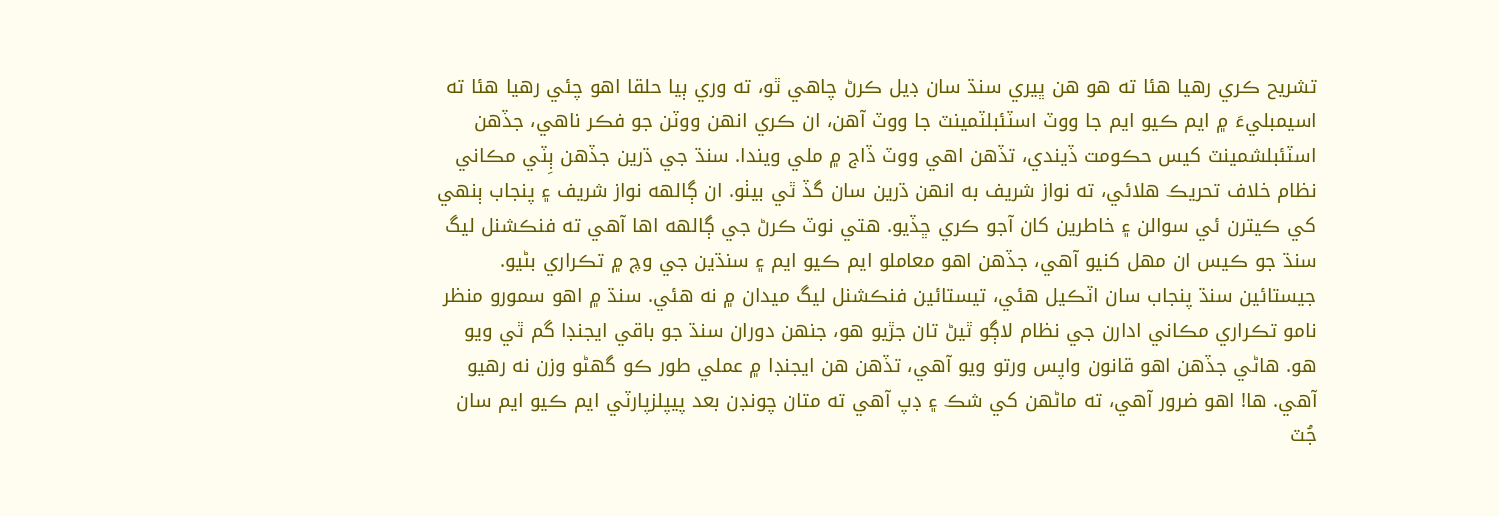تشريح ڪري رهيا هئا ته هو هن ڀيري سنڌ سان ڊيل ڪرڻ چاهي ٿو، ته وري ٻيا حلقا اهو چئي رهيا هئا ته اسيمبليءَ ۾ ايم ڪيو ايم جا ووٽ اسٽئبلٽمينٽ جا ووٽ آهن، ان ڪري انهن ووٽن جو فڪر ناهي، جڏهن اسٽئبلشمينٽ کيس حڪومت ڏيندي، تڏهن اهي ووٽ ڏاج ۾ ملي ويندا. سنڌ جي ڌرين جڏهن ٻِٽي مڪاني نظام خلاف تحريڪ هلائي، ته نواز شريف به انهن ڌرين سان گڏ ٿي بيٺو. ان ڳالهه نواز شريف ۽ پنجاب ٻنهي کي ڪيترن ئي سوالن ۽ خاطرين کان آجو ڪري ڇڏيو. هتي نوٽ ڪرڻ جي ڳالهه اها آهي ته فنڪشنل ليگ سنڌ جو ڪيس ان مهل کنيو آهي، جڏهن اهو معاملو ايم ڪيو ايم ۽ سنڌين جي وچ ۾ تڪراري بڻيو. جيستائين سنڌ پنجاب سان اٽڪيل هئي، تيستائين فنڪشنل ليگ ميدان ۾ نه هئي. سنڌ ۾ اهو سمورو منظر نامو تڪراري مڪاني ادارن جي نظام لاڳو ٿيڻ تان جڙيو هو، جنهن دوران سنڌ جو باقي ايجنڊا گم ٿي ويو هو. هاڻي جڏهن اهو قانون واپس ورتو ويو آهي، تڏهن هن ايجنڊا ۾ عملي طور ڪو گهڻو وزن نه رهيو آهي. ها! اهو ضرور آهي، ته ماڻهن کي شڪ ۽ ڊپ آهي ته متان چونڊن بعد پيپلزپارٽي ايم ڪيو ايم سان جُٽ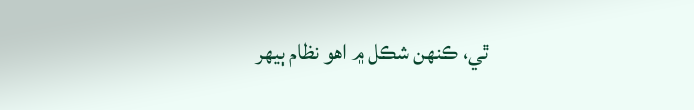ٿي، ڪنهن شڪل ۾ اهو نظام ٻيهر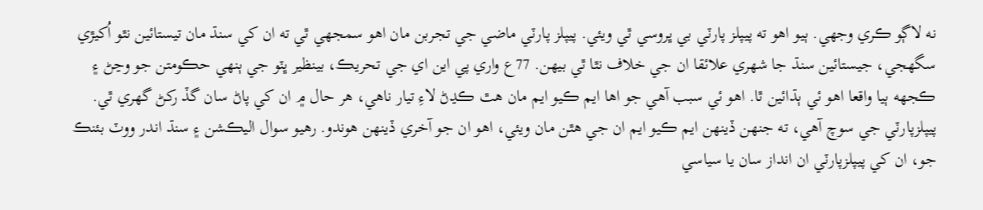نه لاڳو ڪري وجهي. ٻيو اهو ته پيپلز پارٽي بي ڀروسي ٿي ويئي. پيپلز پارٽي ماضي جي تجربن مان اهو سمجهي ٿي ته ان کي سنڌ مان تيستائين نٿو اُکيڙي سگهجي، جيستائين سنڌ جا شهري علائقا ان جي خلاف نٿا ٿي بيهن. 77ع واري پي اين اي جي تحريڪ، بينظير ڀٽو جي ٻنهي حڪومتن جو وڃڻ ۽ ڪجهه ٻيا واقعا اهو ئي ٻڌائين ٿا. اهو ئي سبب آهي جو اها ايم ڪيو ايم مان هٿ ڪڍڻ لاءِ تيار ناهي، هر حال ۾ ان کي پاڻ سان گڏ رکڻ گهري ٿي. پيپلزپارٽي جي سوچ آهي، ته جنهن ڏينهن ايم ڪيو ايم ان جي هٿن مان ويئي، اهو ان جو آخري ڏينهن هوندو. رهيو سوال اليڪشن ۽ سنڌ اندر ووٽ بئنڪ جو، ان کي پيپلزپارٽي ان انداز سان يا سياسي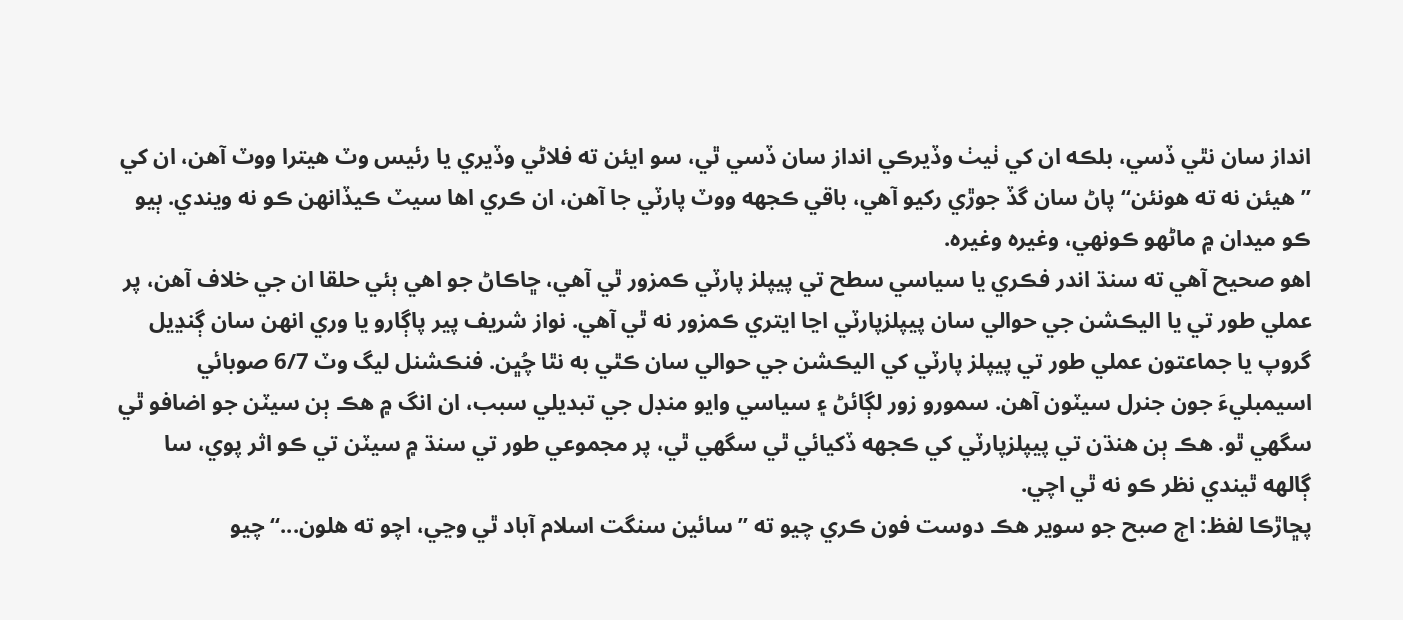انداز سان نٿي ڏسي، بلڪه ان کي ٺيٺ وڏيرڪي انداز سان ڏسي ٿي، سو ايئن ته فلاڻي وڏيري يا رئيس وٽ هيترا ووٽ آهن، ان کي ”هيئن نه ته هونئن“ پاڻ سان گڏ جوڙي رکيو آهي، باقي ڪجهه ووٽ پارٽي جا آهن، ان ڪري اها سيٽ ڪيڏانهن ڪو نه ويندي. ٻيو ڪو ميدان ۾ ماڻهو ڪونهي، وغيره وغيره.
اهو صحيح آهي ته سنڌ اندر فڪري يا سياسي سطح تي پيپلز پارٽي ڪمزور ٿي آهي، ڇاڪاڻ جو اهي ٻئي حلقا ان جي خلاف آهن، پر عملي طور تي يا اليڪشن جي حوالي سان پيپلزپارٽي اڃا ايتري ڪمزور نه ٿي آهي. نواز شريف پير پاڳارو يا وري انهن سان ڳنڍيل گروپ يا جماعتون عملي طور تي پيپلز پارٽي کي اليڪشن جي حوالي سان ڪٿي به نٿا چُڀن. فنڪشنل ليگ وٽ 6/7 صوبائي اسيمبليءَ جون جنرل سيٽون آهن. سمورو زور لڳائڻ ۽ سياسي وايو منڊل جي تبديلي سبب، ان انگ ۾ هڪ ٻن سيٽن جو اضافو ٿي سگهي ٿو. هڪ ٻن هنڌن تي پيپلزپارٽي کي ڪجهه ڏکيائي ٿي سگهي ٿي، پر مجموعي طور تي سنڌ ۾ سيٽن تي ڪو اثر پوي، سا ڳالهه ٿيندي نظر ڪو نه ٿي اچي.
پڇاڙڪا لفظ: اڄ صبح جو سوير هڪ دوست فون ڪري چيو ته ”سائين سنگت اسلام آباد ٿي وڃي، اچو ته هلون...“ چيو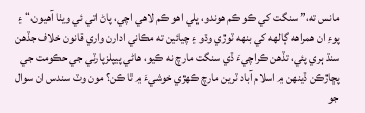مانس ته،” سنگت کي ڪو ڪم هوندو، ڀلي اهو ڪم لاهي اچي، پاڻ اتي ئي ويٺا آهيون،“ ۽ پوءِ ان همراهه ڳالهه کي بنهه ٽوڙي وڌو ۽ چيائين ته مڪاني ادارن واري قانون خلاف جڏهن سنڌ ٻري پئي، تڏهن ڪراچيءَ ڏي سنگت مارچ نه ڪيو، هاڻي پيپلزپارٽي جي حڪومت جي پڇاڙڪن ڏينهن ۾ اسلام آباد ٽرين مارچ ڪهڙي خوشيءَ ۾ ٿا ڪن؟ مون وٽ سندس ان سوال جو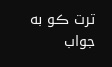ترت ڪو به جواب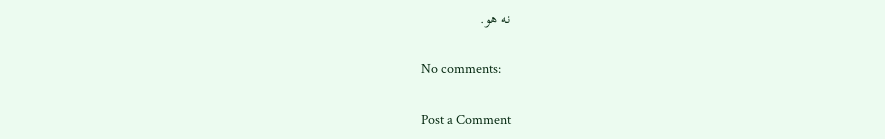نه هو.

No comments:

Post a Comment